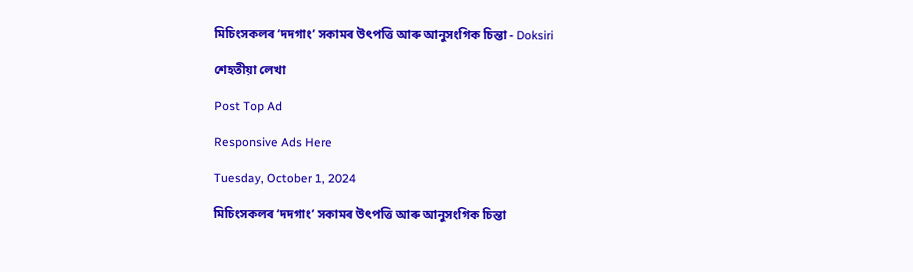মিচিংসকলৰ ‘দদগাং’ সকামৰ উৎপত্তি আৰু আনুসংগিক চিন্তা - Doksiri

শেহতীয়া লেখা

Post Top Ad

Responsive Ads Here

Tuesday, October 1, 2024

মিচিংসকলৰ ‘দদগাং’ সকামৰ উৎপত্তি আৰু আনুসংগিক চিন্তা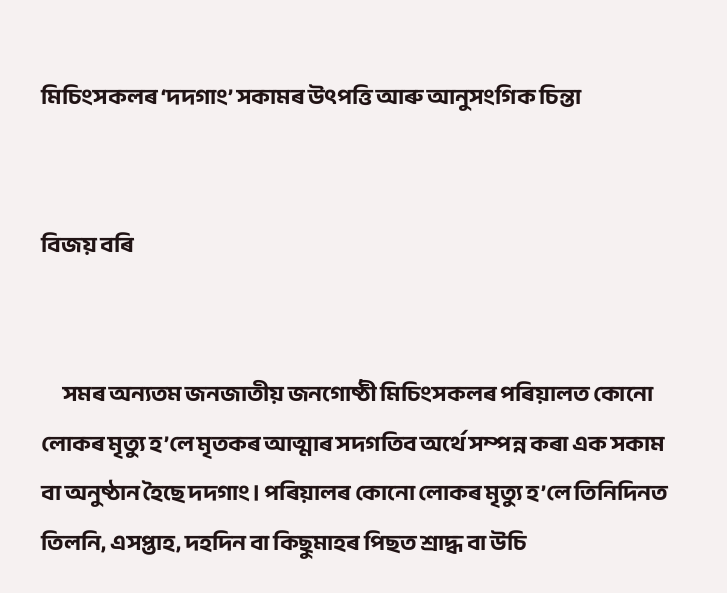মিচিংসকলৰ ‘দদগাং’ সকামৰ উৎপত্তি আৰু আনুসংগিক চিন্তা


বিজয় বৰি


      সমৰ অন্যতম জনজাতীয় জনগোষ্ঠী মিচিংসকলৰ পৰিয়ালত কোনো লোকৰ মৃত্যু হ’লে মৃতকৰ আত্মাৰ সদগতিব অর্থে সম্পন্ন কৰা এক সকাম বা অনুষ্ঠান হৈছে দদগাং। পৰিয়ালৰ কোনো লোকৰ মৃত্যু হ’লে তিনিদিনত তিলনি, এসপ্তাহ, দহদিন বা কিছুমাহৰ পিছত শ্রাদ্ধ বা উচি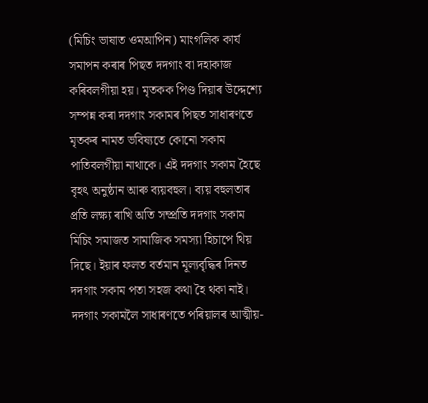(মিচিং ভাষাত ওমআপিন) মাংগলিক কার্য সমাপন কৰাৰ পিছত দদগাং বা দহাকাজ কৰিবলগীয়া হয়। মৃতকক পিণ্ড দিয়াৰ উদ্দেশ্যে সম্পন্ন কৰা দদগাং সকামৰ পিছত সাধাৰণতে মৃতকৰ নামত ভবিষ্যতে কোনো সকাম পাতিবলগীয়া নাথাকে। এই দদগাং সকাম হৈছে বৃহৎ অনুষ্ঠান আৰু ব্যয়বহুল। ব্যয় বহুলতাৰ প্রতি লক্ষ্য ৰাখি অতি সম্প্রতি দদগাং সকাম মিচিং সমাজত সামাজিক সমস্যা হিচাপে থিয় দিছে। ইয়াৰ ফলত বর্তমান মূল্যবৃদ্ধিৰ দিনত দদগাং সকাম পতা সহজ কথা হৈ থকা নাই। দদগাং সকামলৈ সাধাৰণতে পৰিয়ালৰ আত্মীয়-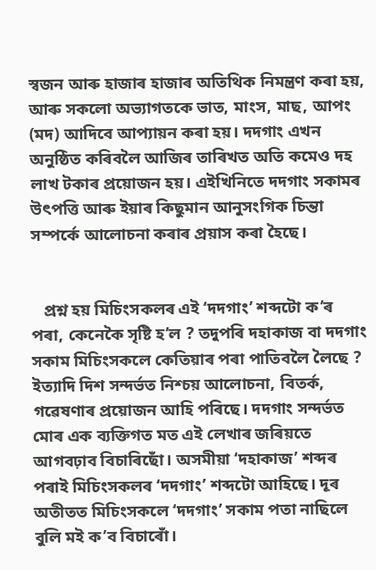স্বজন আৰু হাজাৰ হাজাৰ অতিথিক নিমন্ত্রণ কৰা হয়, আৰু সকলো অভ্যাগতকে ভাত, মাংস, মাছ, আপং (মদ) আদিবে আপ্যায়ন কৰা হয়। দদগাং এখন অনুষ্ঠিত কৰিবলৈ আজিৰ তাৰিখত অতি কমেও দহ লাখ টকাৰ প্রয়োজন হয়। এইখিনিতে দদগাং সকামৰ উৎপত্তি আৰু ইয়াৰ কিছুমান আনুসংগিক চিন্তা সম্পর্কে আলোচনা কৰাৰ প্ৰয়াস কৰা হৈছে।


   প্রশ্ন হয় মিচিংসকলৰ এই ‘দদগাং’ শব্দটো ক’ৰ পৰা, কেনেকৈ সৃষ্টি হ’ল ? তদুপৰি দহাকাজ বা দদগাং সকাম মিচিংসকলে কেতিয়াৰ পৰা পাতিবলৈ লৈছে ? ইত্যাদি দিশ সন্দর্ভত নিশ্চয় আলোচনা, বিতর্ক, গৱেষণাৰ প্ৰয়োজন আহি পৰিছে। দদগাং সন্দৰ্ভত মোৰ এক ব্যক্তিগত মত এই লেখাৰ জৰিয়তে আগবঢ়াব বিচাৰিছোঁ। অসমীয়া ‘দহাকাজ’ শব্দৰ পৰাই মিচিংসকলৰ ‘দদগাং’ শব্দটো আহিছে। দূৰ অতীতত মিচিংসকলে ‘দদগাং’ সকাম পতা নাছিলে বুলি মই ক’ব বিচাৰোঁ।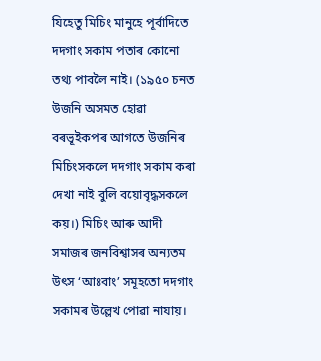যিহেতু মিচিং মানুহে পূর্বাদিতে দদগাং সকাম পতাৰ কোনো তথ্য পাবলৈ নাই। (১৯৫০ চনত উজনি অসমত হোৱা বৰভূইকপৰ আগতে উজনিৰ মিচিংসকলে দদগাং সকাম কৰা দেখা নাই বুলি বয়োবৃদ্ধসকলে কয়।) মিচিং আৰু আদী সমাজৰ জনবিশ্বাসৰ অন্যতম উৎস ‘আঃবাং’ সমূহতো দদগাং সকামৰ উল্লেখ পোৱা নাযায়।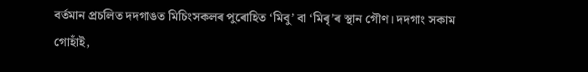বর্তমান প্রচলিত দদগাঙত মিচিংসকলৰ পুৰোহিত ‘মিবু’ বা ‘মিৰৃ’ৰ স্থান গৌণ। দদগাং সকাম গোহাঁই,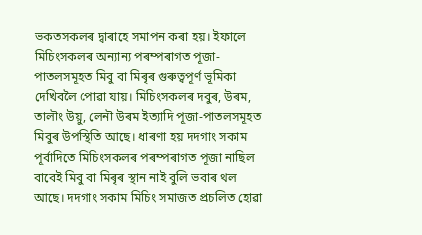ভকতসকলৰ দ্বাৰাহে সমাপন কৰা হয়। ইফালে মিচিংসকলৰ অন্যান্য পৰম্পৰাগত পূজা-পাতলসমূহত মিবু বা মিৰৃৰ গুৰুত্বপূর্ণ ভূমিকা দেখিবলৈ পোৱা যায়। মিচিংসকলৰ দবুৰ, উৰম, তালৗং উয়ু, লেনৗ উৰম ইত্যাদি পূজা-পাতলসমূহত মিবুৰ উপস্থিতি আছে। ধাৰণা হয় দদগাং সকাম পূর্বাদিতে মিচিংসকলৰ পৰম্পৰাগত পূজা নাছিল বাবেই মিবু বা মিৰৃৰ স্থান নাই বুলি ভবাৰ থল আছে। দদগাং সকাম মিচিং সমাজত প্রচলিত হোৱা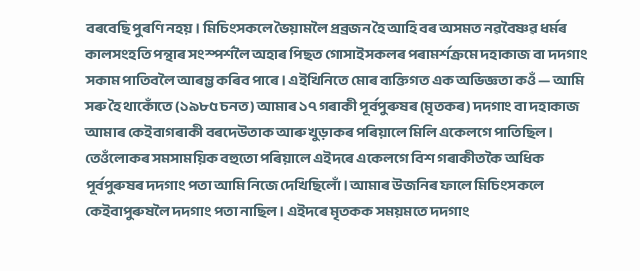বৰবেছি পুৰণি নহয়। মিচিংসকলে ভৈয়ামলৈ প্রব্রজন হৈ আহি বৰ অসমত নৱবৈষ্ণৱ ধৰ্মৰ কালসংহতি পন্থাৰ সংস্পৰ্শলৈ অহাৰ পিছত গোসাইসকলৰ পৰামর্শক্রমে দহাকাজ বা দদগাং সকাম পাতিবলৈ আৰম্ভ কৰিব পাৰে। এইখিনিতে মোৰ ব্যক্তিগত এক অভিজ্ঞতা কওঁ — আমি সৰু হৈ থাকোঁতে (১৯৮৫ চনত) আমাৰ ১৭ গৰাকী পূৰ্বপুৰুষৰ (মৃতকৰ) দদগাং বা দহাকাজ আমাৰ কেইবাগৰাকী বৰদেউতাক আৰু খুড়াকৰ পৰিয়ালে মিলি একেলগে পাতিছিল। তেওঁলোকৰ সমসাময়িক বহুতো পৰিয়ালে এইদৰে একেলগে বিশ গৰাকীতকৈ অধিক পূৰ্বপুৰুষৰ দদগাং পতা আমি নিজে দেখিছিলোঁ। আমাৰ উজনিৰ ফালে মিচিংসকলে কেইবাপুৰুষলৈ দদগাং পতা নাছিল। এইদৰে মৃতকক সময়মতে দদগাং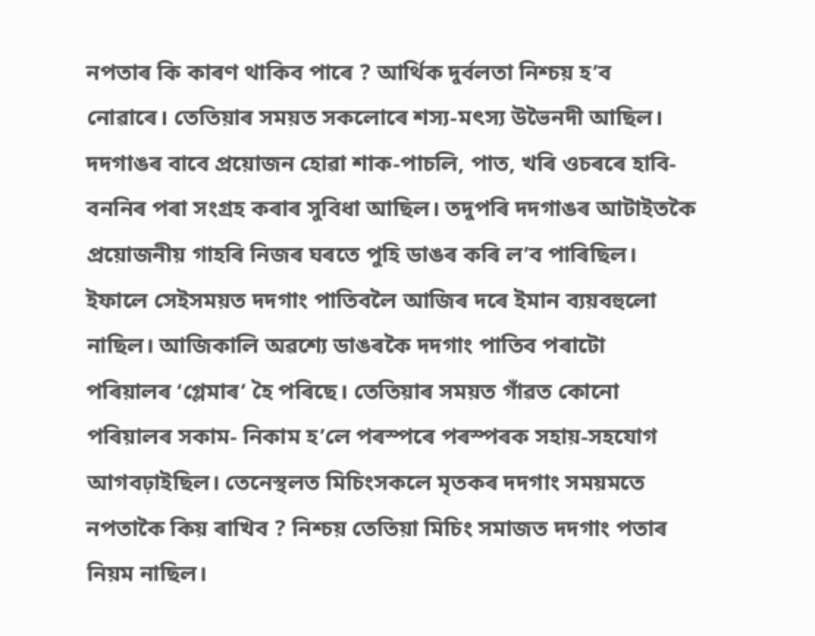নপতাৰ কি কাৰণ থাকিব পাৰে ? আর্থিক দুর্বলতা নিশ্চয় হ’ব নোৱাৰে। তেতিয়াৰ সময়ত সকলোৰে শস্য-মৎস্য উভৈনদী আছিল। দদগাঙৰ বাবে প্রয়োজন হোৱা শাক-পাচলি, পাত, খৰি ওচৰৰে হাবি-বননিৰ পৰা সংগ্ৰহ কৰাৰ সুবিধা আছিল। তদুপৰি দদগাঙৰ আটাইতকৈ প্রয়োজনীয় গাহৰি নিজৰ ঘৰতে পুহি ডাঙৰ কৰি ল’ব পাৰিছিল। ইফালে সেইসময়ত দদগাং পাতিবলৈ আজিৰ দৰে ইমান ব্যয়বহুলো নাছিল। আজিকালি অৱশ্যে ডাঙৰকৈ দদগাং পাতিব পৰাটো পৰিয়ালৰ ‘গ্লেমাৰ’ হৈ পৰিছে। তেতিয়াৰ সময়ত গাঁৱত কোনো পৰিয়ালৰ সকাম- নিকাম হ’লে পৰস্পৰে পৰস্পৰক সহায়-সহযোগ আগবঢ়াইছিল। তেনেস্থলত মিচিংসকলে মৃতকৰ দদগাং সময়মতে নপতাকৈ কিয় ৰাখিব ? নিশ্চয় তেতিয়া মিচিং সমাজত দদগাং পতাৰ নিয়ম নাছিল।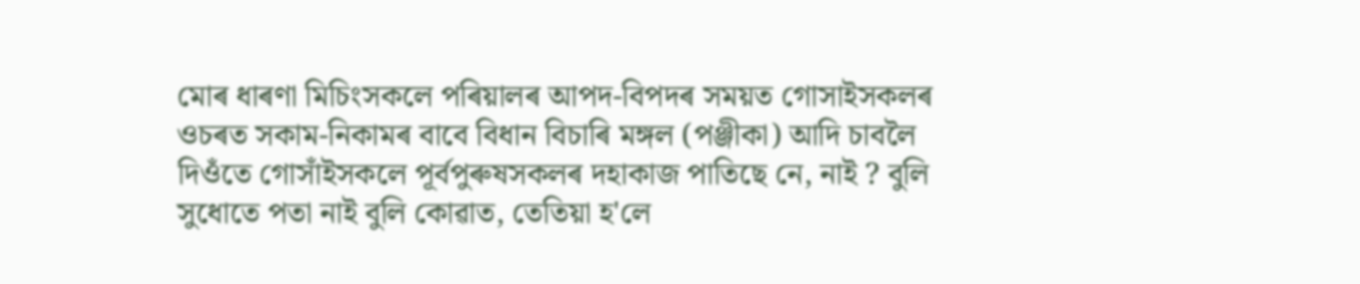মোৰ ধাৰণা মিচিংসকলে পৰিয়ালৰ আপদ-বিপদৰ সময়ত গোসাইসকলৰ ওচৰত সকাম-নিকামৰ বাবে বিধান বিচাৰি মঙ্গল (পঞ্জীকা) আদি চাবলৈ দিওঁতে গোসাঁইসকলে পূর্বপুৰুষসকলৰ দহাকাজ পাতিছে নে, নাই ? বুলি সুধোতে পতা নাই বুলি কোৱাত, তেতিয়া হ'লে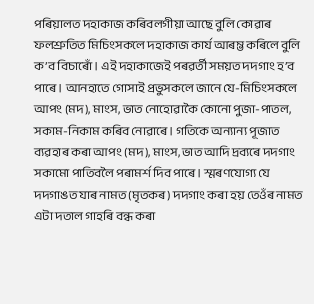পৰিয়ালত দহাকাজ কৰিবলগীয়া আছে বুলি কোৱাৰ ফলশ্রুতিত মিচিংসকলে দহাকাজ কাৰ্য আৰম্ভ কৰিলে বুলি ক’ব বিচাৰোঁ। এই দহাকাজেই পৰৱৰ্তী সময়ত দদগাং হ’ব পাৰে। আনহাতে গোসাই প্রভুসকলে জানে যে-মিচিংসকলে আপং (মদ), মাংস, ভাত নোহোৱাকৈ কোনো পুজা-পাতল, সকাম-নিকাম কৰিব নোৱাৰে। গতিকে অন্যান্য পূজাত ব্যৱহাৰ কৰা আপং (মদ), মাংস, ভাত আদি দ্রব্যৰে দদগাং সকামো পাতিবলৈ পৰামর্শ দিব পাৰে। স্মৰণযোগ্য যে দদগাঙত যাৰ নামত (মৃতকৰ) দদগাং কৰা হয় তেওঁৰ নামত এটা দতাল গাহৰি বন্ধ কৰা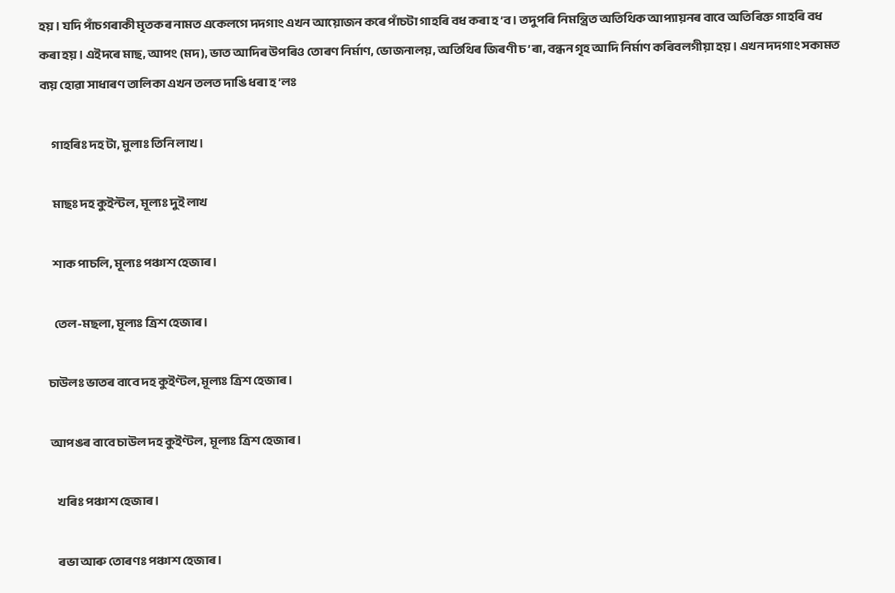হয়। যদি পাঁচগৰাকী মৃতকৰ নামত একেলগে দদগাং এখন আয়োজন কৰে পাঁচটা গাহৰি বধ কৰা হ’ব। তদুপৰি নিমন্ত্রিত অতিথিক আপ্যায়নৰ বাবে অতিৰিক্ত গাহৰি বধ কৰা হয়। এইদৰে মাছ, আপং (মদ), ভাত আদিৰ উপৰিও তোৰণ নির্মাণ, ভোজনালয়, অতিথিৰ জিৰণী চ’ৰা, বন্ধন গৃহ আদি নির্মাণ কৰিবলগীয়া হয়। এখন দদগাং সকামত ব্যয় হোৱা সাধাৰণ তালিকা এখন তলত দাঙি ধৰা হ’লঃ

      গাহৰিঃ দহ টা, মুলাঃ তিনি লাখ।

      মাছঃ দহ কুইন্টল, মূল্যঃ দুই লাখ

      শাক পাচলি, মূল্যঃ পঞ্চাশ হেজাৰ।

      তেল-মছলা, মূল্যঃ ত্রিশ হেজাৰ।

   চাউলঃ ভাতৰ বাবে দহ কুইণ্টল,মূল্যঃ ত্রিশ হেজাৰ।

    আপঙৰ বাবে চাউল দহ কুইণ্টল, মূল্যঃ ত্রিশ হেজাৰ।

       খৰিঃ পঞ্চাশ হেজাৰ।

       ৰভা আৰু তোৰণঃ পঞ্চাশ হেজাৰ।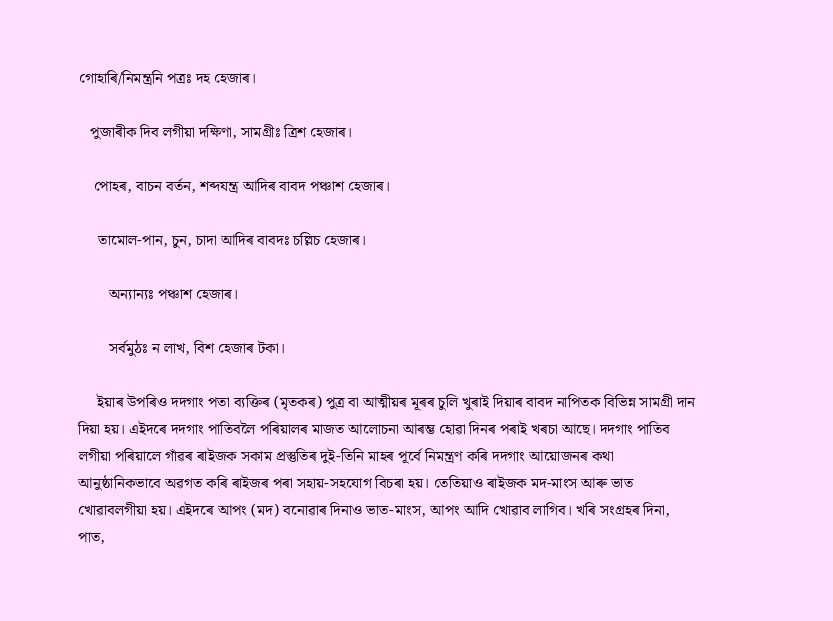গোহাৰি/নিমন্ত্রনি পত্রঃ দহ হেজাৰ।

   পুজাৰীক দিব লগীয়া দক্ষিণা, সামগ্রীঃ ত্রিশ হেজাৰ।

    পোহৰ, বাচন বর্তন, শব্দযন্ত্র আদিৰ বাবদ পঞ্চাশ হেজাৰ।

     তামোল-পান, চুন, চাদা আদিৰ বাবদঃ চল্লিচ হেজাৰ।

        অন্যান্যঃ পঞ্চাশ হেজাৰ।

        সর্বমুঠঃ ন লাখ, বিশ হেজাৰ টকা।

     ইয়াৰ উপৰিও দদগাং পতা ব্যক্তিৰ (মৃতকৰ) পুত্র বা আত্মীয়ৰ মূৰৰ চুলি খুৰাই দিয়াৰ বাবদ নাপিতক বিভিন্ন সামগ্রী দান দিয়া হয়। এইদৰে দদগাং পাতিবলৈ পৰিয়ালৰ মাজত আলোচনা আৰম্ভ হোৱা দিনৰ পৰাই খৰচা আছে। দদগাং পাতিব লগীয়া পৰিয়ালে গাঁৱৰ ৰাইজক সকাম প্ৰস্তুতিৰ দুই-তিনি মাহৰ পূৰ্বে নিমন্ত্ৰণ কৰি দদগাং আয়োজনৰ কথা আনুষ্ঠানিকভাবে অৱগত কৰি ৰাইজৰ পৰা সহায়-সহযোগ বিচৰা হয়। তেতিয়াও ৰাইজক মদ-মাংস আৰু ভাত খোৱাবলগীয়া হয়। এইদৰে আপং (মদ) বনোৱাৰ দিনাও ভাত-মাংস, আপং আদি খোৱাব লাগিব। খৰি সংগ্ৰহৰ দিনা, পাত,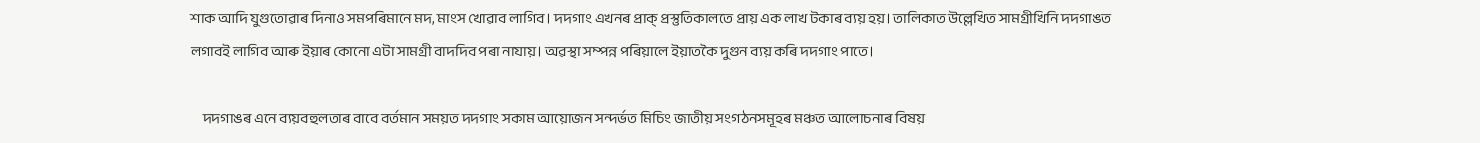শাক আদি যুগুতোৱাৰ দিনাও সমপৰিমানে মদ, মাংস খোৱাব লাগিব। দদগাং এখনৰ প্ৰাক্ প্রস্তুতিকালতে প্রায় এক লাখ টকাৰ ব্যয় হয়। তালিকাত উল্লেখিত সামগ্রীখিনি দদগাঙত লগাবই লাগিব আৰু ইয়াৰ কোনো এটা সামগ্রী বাদদিব পৰা নাযায়। অৱস্থা সম্পন্ন পৰিয়ালে ইয়াতকৈ দুগুন ব্যয় কৰি দদগাং পাতে।

     দদগাঙৰ এনে ব্যয়বহুলতাৰ বাবে বৰ্তমান সময়ত দদগাং সকাম আয়োজন সন্দর্ভত মিচিং জাতীয় সংগঠনসমূহৰ মঞ্চত আলোচনাৰ বিষয়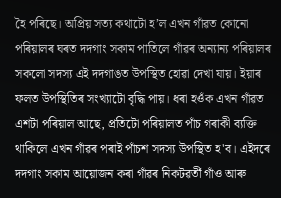হৈ পৰিছে। অপ্রিয় সত্য কথাটো হ’ল এখন গাঁৱত কোনো পৰিয়ালৰ ঘৰত দদগাং সকাম পাতিলে গাঁৱৰ অন্যান্য পৰিয়ালৰ সকলো সদস্য এই দদগাঙত উপস্থিত হোৱা দেখা যায়। ইয়াৰ ফলত উপস্থিতিৰ সংখ্যাটো বৃদ্ধি পায়। ধৰা হওঁক এখন গাঁৱত এশটা পৰিয়াল আছে, প্রতিটো পৰিয়ালত পাঁচ গৰাকী ব্যক্তি থাকিলে এখন গাঁৱৰ পৰাই পাঁচশ সদস্য উপস্থিত হ'ব। এইদৰে দদগাং সকাম আয়োজন কৰা গাঁৱৰ নিকটৱৰ্তী গাঁও আৰু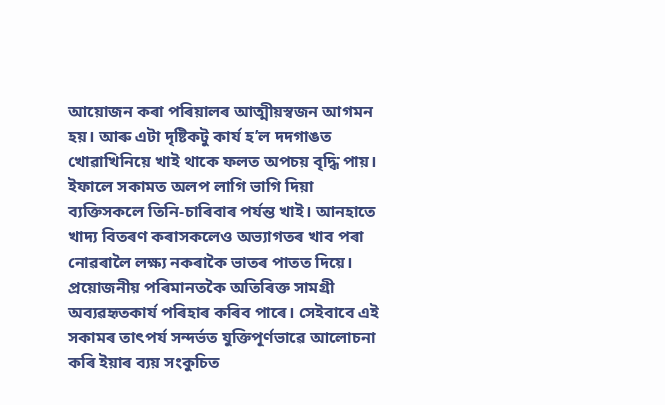আয়োজন কৰা পৰিয়ালৰ আত্মীয়স্বজন আগমন হয়। আৰু এটা দৃষ্টিকটু কার্য হ’ল দদগাঙত খোৱাখিনিয়ে খাই থাকে ফলত অপচয় বৃদ্ধি পায়। ইফালে সকামত অলপ লাগি ভাগি দিয়া ব্যক্তিসকলে তিনি-চাৰিবাৰ পৰ্যন্ত খাই। আনহাতে খাদ্য বিতৰণ কৰাসকলেও অভ্যাগতৰ খাব পৰা নোৱৰালৈ লক্ষ্য নকৰাকৈ ভাতৰ পাতত দিয়ে। প্রয়োজনীয় পৰিমানতকৈ অতিৰিক্ত সামগ্রী অব্যৱহৃতকাৰ্য পৰিহাৰ কৰিব পাৰে। সেইবাবে এই সকামৰ তাৎপর্য সন্দর্ভত যুক্তিপূর্ণভাৱে আলোচনা কৰি ইয়াৰ ব্যয় সংকুচিত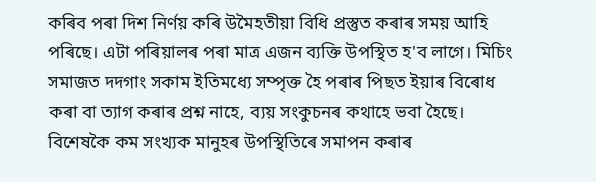কৰিব পৰা দিশ নির্ণয় কৰি উমৈহতীয়া বিধি প্ৰস্তুত কৰাৰ সময় আহি পৰিছে। এটা পৰিয়ালৰ পৰা মাত্ৰ এজন ব্যক্তি উপস্থিত হ'ব লাগে। মিচিং সমাজত দদগাং সকাম ইতিমধ্যে সম্পৃক্ত হৈ পৰাৰ পিছত ইয়াৰ বিৰোধ কৰা বা ত্যাগ কৰাৰ প্রশ্ন নাহে, ব্যয় সংকুচনৰ কথাহে ভবা হৈছে। বিশেষকৈ কম সংখ্যক মানুহৰ উপস্থিতিৰে সমাপন কৰাৰ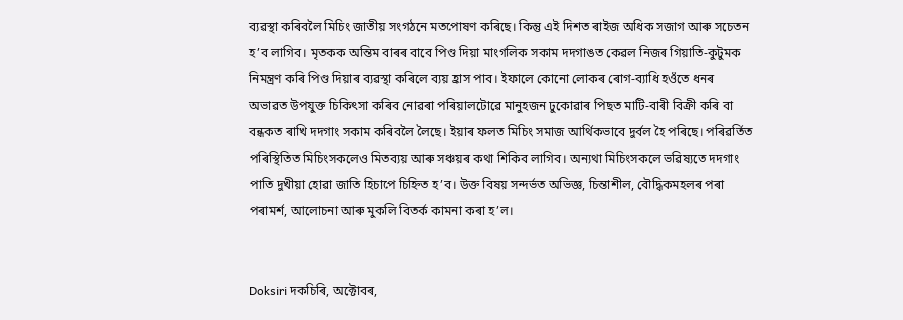ব্যৱস্থা কৰিবলৈ মিচিং জাতীয় সংগঠনে মতপোষণ কৰিছে। কিন্তু এই দিশত ৰাইজ অধিক সজাগ আৰু সচেতন হ’ব লাগিব। মৃতকক অন্তিম বাৰৰ বাবে পিণ্ড দিয়া মাংগলিক সকাম দদগাঙত কেৱল নিজৰ গিয়াতি-কুটুমক নিমন্ত্ৰণ কৰি পিণ্ড দিয়াৰ ব্যৱস্থা কৰিলে ব্যয় হ্রাস পাব। ইফালে কোনো লোকৰ ৰোগ-ব্যাধি হওঁতে ধনৰ অভাৱত উপযুক্ত চিকিৎসা কৰিব নোৱৰা পৰিয়ালটোৱে মানুহজন ঢুকোৱাৰ পিছত মাটি-বাৰী বিক্ৰী কৰি বা বন্ধকত ৰাখি দদগাং সকাম কৰিবলৈ লৈছে। ইয়াৰ ফলত মিচিং সমাজ আর্থিকভাবে দুর্বল হৈ পৰিছে। পৰিৱৰ্তিত পৰিস্থিতিত মিচিংসকলেও মিতব্যয় আৰু সঞ্চয়ৰ কথা শিকিব লাগিব। অন্যথা মিচিংসকলে ভৱিষ্যতে দদগাং পাতি দুখীয়া হোৱা জাতি হিচাপে চিহ্নিত হ’ব। উক্ত বিষয় সন্দর্ভত অভিজ্ঞ, চিন্তাশীল, বৌদ্ধিকমহলৰ পৰা পৰামৰ্শ, আলোচনা আৰু মুকলি বিতর্ক কামনা কৰা হ’ল।


Doksiri দকচিৰি, অক্টোবৰ,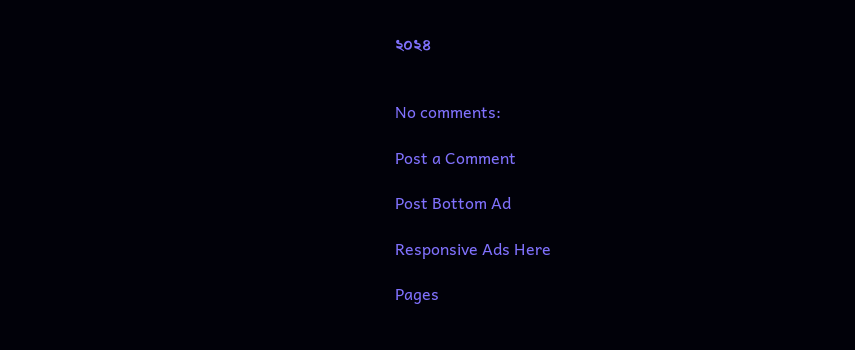২০২৪


No comments:

Post a Comment

Post Bottom Ad

Responsive Ads Here

Pages